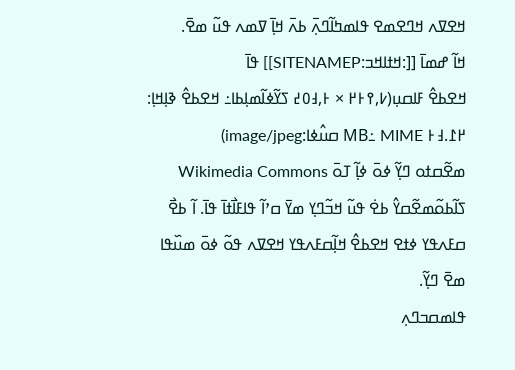ߞߐߜߍ ߞߣߐߘߐ ߟߊߘߤߊ߬ߣߍ߲߫ ߕߍ߫ ߞߊ߲߫ ߜߘߍ ߟߎ߬ ߘߐ߫.
ߞߊ߬ ߝߘߊ߫ [[:ߞߙߊߞߏ:SITENAMEP]] ߟߊ߫
ߞߐߕߐ߮ ߓߊߛߎ߲(߇,߉߅߂ × ߅,߃߀߄ ߖߌ߬ߦߊ߬ߘߊ߲ߕߊ߸ ߞߐߕߐ߮ ߢߊ߲ߞߊ߲: ߂߁.߃߅ MB߸ MIME ߛߎ߮ߦߊ:image/jpeg)
ߘߐ߬ߛߙߋ ߣߌ߲߬ ߦߋ߫ ߦߊ߲߬ ߠߋ߫ Wikimedia Commons ߖߊ߬ߕߋ߬ߘߐ߬ߛߌ߮ ߕߐ߭ ߟߎ߬ ߞߏ߬ߣߌ߲ ߘߌ߫ ߛߴߊ߬ ߟߊߓߊ߯ߙߊ߫ ߟߊ߫. ߊ߬ ߕߐ߯ ߛߓߍߟߌ ߦߙߐ ߞߐߕߐ߮ ߞߊ߲߬ߛߓߍߟߌ ߞߐߜߍ ߟߋ߬ ߦߋ߫ ߘߎ߰ߟߊ ߘߐ߫ ߣߌ߲߬.
ߟߊߘߛߏߣߍ߲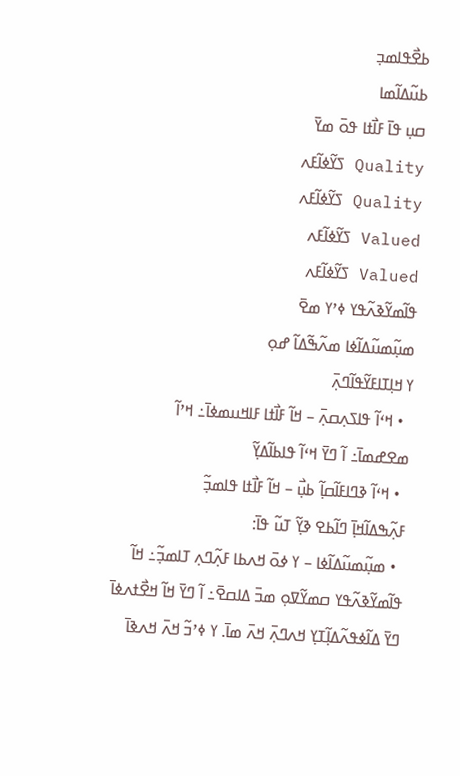ߕߐ߯ߟߊߘߏ߲
ߕߎ߬ߡߊ߬ߘߊ
ߛߎ߲ ߟߊ߫ ߓߊ߯ߙߊ ߟߋ߫ ߘߌ߫
Quality ߖߌ߬ߦߊ߬ߓߍ
Quality ߖߌ߬ߦߊ߬ߓߍ
Valued ߖߌ߬ߦߊ߬ߓߍ
Valued ߖߌ߬ߦߊ߬ߓߍ
ߟߊ߬ߘߌ߬ߢߍ߬ߟߌ ߦߴߌ ߘߐ߫
ߘߎ߲߬ߘߎ߬ߡߊ߬ߦߊ ߘߍ߬ߒ߬ߡߊ߬ ߝߋ߲
ߌ ߞߊ߲ߠߊߓߌ߬ߟߊ߬ߣߍ߲߫
  • ߞߵߊ߬ ߟߊߖߍ߲ߛߍ߲߫ – ߞߊ߬ ߓߊ߯ߙߊ ߓߊߞߎߘߦߊ߫߸ ߞߴߊ߬ ߘߐߝߘߊ߫߸ ߊ߬ ߣߌ߫ ߞߵߊ߬ ߟߊߕߊ߬ߡߌ߲߬
  • ߞߵߊ߬ ߢߣߊߓߊ߬ߛߊ߲߬ ߕߎ߲߯ – ߞߊ߬ ߓߊ߯ߙߊ ߟߊߘߏ߲߬
ߓߍ߲߬ߒߡߊ߬ߞߊ߲߫ ߣߊ߬ߕߐ ߢߌ߲߬ ߠߎ߬ ߟߊ߫:
  • ߘߎ߲߬ߘߎ߬ߡߊ߬ߦߊ – ߌ ߦߋ߫ ߞߍߕߊ ߓߍ߲߬ߣߍ߲ ߠߊߘߏ߲߬߸ ߞߊ߬ ߟߊ߬ߘߌ߬ߢߍ߬ߟߌ ߛߘߌ߬ߜߋ߲ ߘߏ߫ ߡߊߛߐ߫߸ ߊ߬ ߣߌ߫ ߞߊ߬ ߞߐ߯ߙߍߦߊ߫ ߣߌ߫ ߡߊ߬ߦߟߍ߬ߡߊ߲߬ߠߌ߲ ߞߍߣߍ߲߫ ߞߍ߫ ߘߊ߫. ߌ ߦߴߏ߬ ߞߍ߫ ߞߍߢߊ߫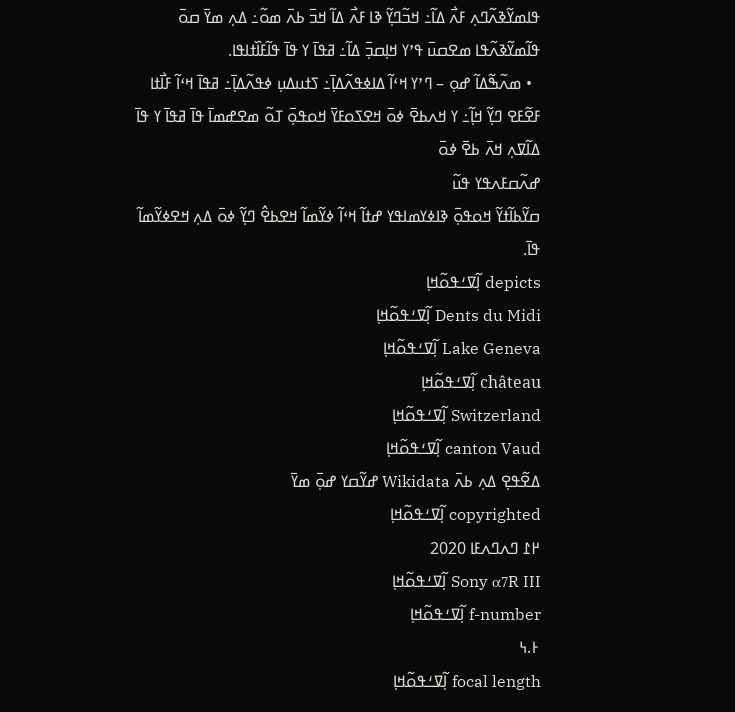ߟߊߘߌ߬ߢߍ߬ߣߍ߲ ߓߍ߯ ߡߊ߬߸ ߞߏ߬ߣߌ߲߬ ߢߊ ߓߍ߯ ߡߊ߬ ߞߏ߫ ߕߍ߫ ߘߋ߬߸ ߡߍ߲ ߘߌ߫ ߛߋ߫ ߟߊ߬ߘߌ߬ߢߍ߬ߟߊ ߘߐߛߎ߫ ߟߴߌ ߞߊ߲ߛߏ߲߫ ߡߊ߬߸ ߥߟߊ߫ ߌ ߟߊ߫ ߟߊ߬ߓߊ߰ߙߊߟߊ.
  • ߘߍ߬ߒ߬ߡߊ߬ ߝߋ߲ – ߣߴߌ ߞߵߊ߬ ߡߊߦߟߍ߬ߡߊ߲߫߸ ߖߙߎߡߎ߲ ߦߟߍ߬ߡߊ߲߫߸ ߥߟߊ߫ ߞߵߊ߬ ߓߊ߯ߙߊ ߓߐ߬ߓߐ ߣߌ߲߬ ߞߊ߲߬߸ ߌ ߞߍߕߐ߫ ߦߋ߫ ߞߐߖߋߓߌ߫ ߞߋߟߋ߲߫ ߠߋ߬ ߘߐߝߘߊ߫ ߟߊ߫ ߥߟߊ߫ ߌ ߟߊ߫ ߡߊ߬ߜߍ߲ ߞߍ߫ ߕߐ߫ ߦߋ߫
ߝߍ߬ߛߓߍߟߌ ߟߎ߬
ߛߌ߬ߕߊ߬ߙߌ߬ ߞߋߟߋ߲߫ ߢߊߦߌߘߊߟߌ ߝߙߊ߬ ߞߵߊ߬ ߦߌ߬ߘߊ߬ ߞߐߕߐ߮ ߣߌ߲߬ ߦߋ߫ ߡߍ߲ ߞߐߦߌ߬ߘߊ߬ ߟߊ߫.
depicts ߊ߲߬ߜߑߟߋ߬ߞߊ߲
Dents du Midi ߊ߲߬ߜߑߟߋ߬ߞߊ߲
Lake Geneva ߊ߲߬ߜߑߟߋ߬ߞߊ߲
château ߊ߲߬ߜߑߟߋ߬ߞߊ߲
Switzerland ߊ߲߬ߜߑߟߋ߬ߞߊ߲
canton Vaud ߊ߲߬ߜߑߟߋ߬ߞߊ߲
ߡߐ߬ߟߐ߲ ߡߍ߲ ߕߍ߫ Wikidata ߝߌ߬ߛߌ ߝߋ߲߫ ߘߌ߫
copyrighted ߊ߲߬ߜߑߟߋ߬ߞߊ߲
߂߁ ߣߍߣߍߓߊ 2020
Sony α7R III ߊ߲߬ߜߑߟߋ߬ߞߊ߲
f-number ߊ߲߬ߜߑߟߋ߬ߞߊ߲
߅.߆
focal length ߊ߲߬ߜߑߟߋ߬ߞߊ߲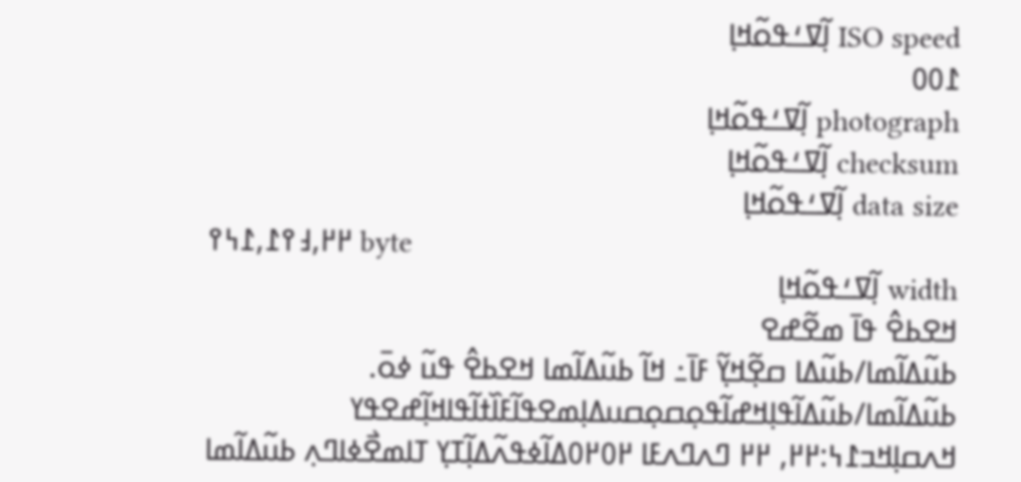ISO speed ߊ߲߬ߜߑߟߋ߬ߞߊ߲
߁߀߀
photograph ߊ߲߬ߜߑߟߋ߬ߞߊ߲
checksum ߊ߲߬ߜߑߟߋ߬ߞߊ߲
data size ߊ߲߬ߜߑߟߋ߬ߞߊ߲
߂߂,߃߉߁,߁߆߉ byte
width ߊ߲߬ߜߑߟߋ߬ߞߊ߲
ߞߐߕߐ߮ ߟߊ߫ ߘߐ߬ߝߐ
ߕߎ߬ߡߊ߬ߘߊ/ߕߎ߬ߡߊ ߛߐ߲߬ߞߌ߲߬ ߓߊ߫߸ ߞߊ߬ ߕߎ߬ߡߊ߬ߘߊ ߞߐߕߐ߮ ߟߎ߬ ߦߋ߫.
ߕߎ߬ߡߊ߬ߘߊ/ߕߎ߬ߡߊ߬ߟߊ߲ߞߝߊ߬ߟߋ߲ߛߋ߲ߛߎߡߊ߲ߘߐߟߊ߬ߓߊ߰ߙߊ߬ߟߊߞߊ߲߬ߝߐߟߌ
ߞߍߛߊ߲ߞߏ߁߆:߂߂, ߂߂ ߣߍߣߍߓߊ ߂߀߂߀ߡߊ߬ߦߟߍ߬ߡߊ߲߬ߠߌ߲ ߠߊߘߐ߯ߦߊߣߍ߲ ߕߎ߬ߡߊ߬ߘߊ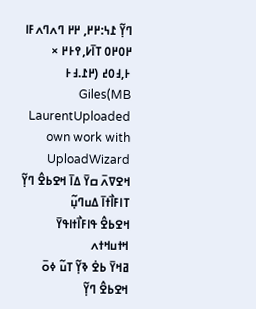ߣߌ߲߬ ߁߆:߂߂, ߂߂ ߣߍߣߍߓߊ ߂߀߂߀ ߠߊ߫߇,߉߅߂ × ߅,߃߀߄ (߂߁.߃߅ MB)Giles LaurentUploaded own work with UploadWizard
ߞߐߜߍ߫ ߛߌ߫ ߡߊ߫ ߞߐߕߐ߮ ߣߌ߲߬ ߠߊߓߊ߯ߙߊ߫ ߡߎߣߎ߲߬
ߞߐߕߐ߮ ߟߊߓߊ߯ߙߊߟߌ߫ ߞߙߎߞߙߍ
ߥߞߌ߫ ߕߐ߭ ߢߌ߲߬ ߠߎ߬ ߦߋ߫ ߞߐߕߐ߮ ߣߌ߲߬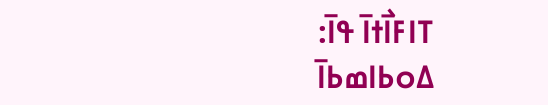ߠߊߓߊ߯ߙߊ߫ ߟߊ߫:
ߡߋߕߊߘߕߊ߫